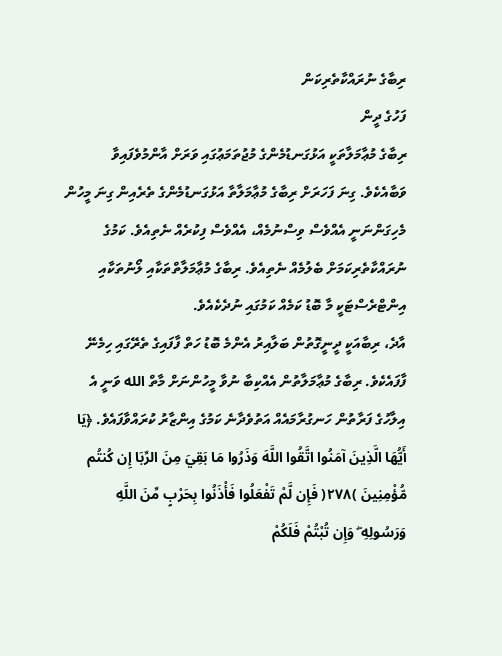ރިބާގެ ނުރައްކާތެރިކަން
ފަހުގެ ދީން
ރިބާގެ މުޢާމަލާތަކީ އަޅުގަނޑުމެންގެ މުޖުތަމަޢުގައި ވަރަށް އާންމުވެފައިވާ ވަބާއެކެވެ. ގިނަ ފަހަރަށް ރިބާގެ މުޢާމަލާތާ އަޅުގަނޑުމެންގެ ތެރެއިން ގިނަ މީހުން މެހިގަންނަނީ އެއްވެސް ވިސްނުމެއް، އެއްވެސް ފިކުރެއް ނެތިއެވެ. ކަމުގެ ނުރައްކާތެރިކަމަށް ބެލުމެއް ނެތިއެވެ. ރިބާގެ މުޢާމަލާތްތަކާއި ލޯނުތަކާއި އިންޓްރެސްޓަކީ މާ ބޮޑު ކަމެއް ކަމުގައި ނުދެކެއެވެ.
އާދެ، ރިބާއަކީ ދީނީގޮތުން ބަލާއިރު އެންމެ ބޮޑު ހަތް ފާފައިގެ ތެރޭގައި ހިމެނޭ ފާފައެކެވެ. ރިބާގެ މުޢާމަލާތުން އެއްކިބާ ނުވާ މީހުންނަށް މާތް الله ވަނީ އެ އިލާހުގެ ފަރާތުން ހަނގުރާމައެއް އަތުވެދާނެ ކަމުގެ އިންޒާރު ކުރައްވާފައެވެ. ﴿يَا أَيُّهَا الَّذِينَ آمَنُوا اتَّقُوا اللَّهَ وَذَرُوا مَا بَقِيَ مِنَ الرِّبَا إِن كُنتُم مُّؤْمِنِينَ )٢٧٨( فَإِن لَّمْ تَفْعَلُوا فَأْذَنُوا بِحَرْبٍ مِّنَ اللَّهِ وَرَسُولِهِ ۖ وَإِن تُبْتُمْ فَلَكُمْ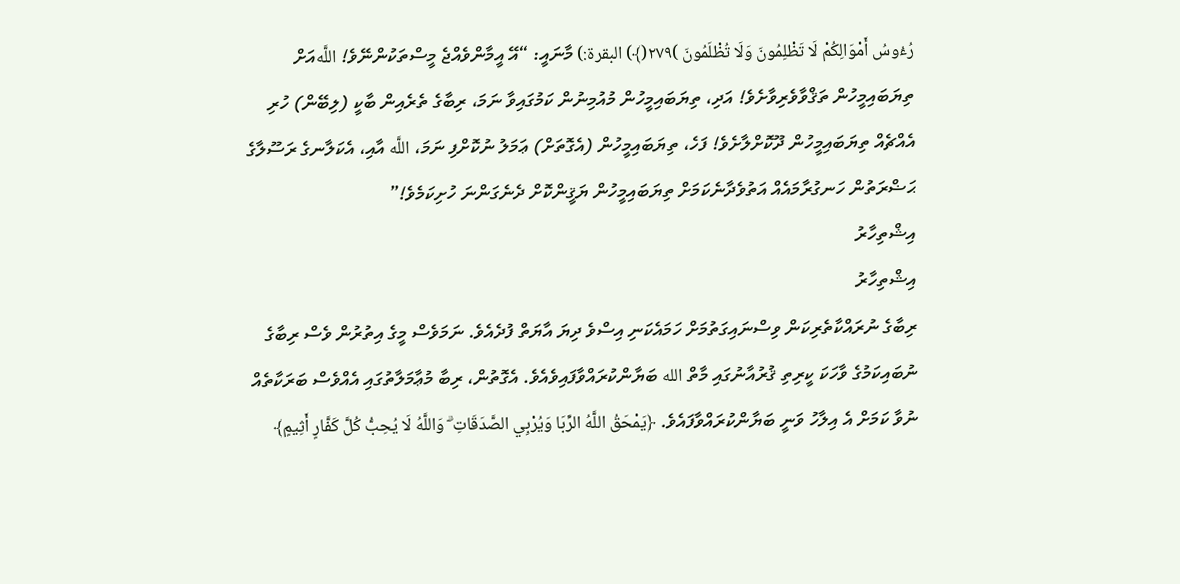رُءُوسُ أَمْوَالِكُمْ لَا تَظْلِمُونَ وَلَا تُظْلَمُونَ )٢٧٩(﴾) البقرة:) މާނައީ: “އޭ އީމާންވެއްޖެ މީސްތަކުންނޭވެ! اللَّهއަށް ތިޔަބައިމީހުން ތަޤްވާވެރިވާށެވެ! އަދި، ތިޔަބައިމީހުން މުއުމިނުން ކަމުގައިވާ ނަމަ، ރިބާގެ ތެރެއިން ބާކީ (ލިބޭން) ހުރި އެއްޗެއް ތިޔަބައިމީހުން ދޫކޮށްލާށެވެ! ފަހެ، ތިޔަބައިމީހުން (އެގޮތަށް) ޢަމަލު ނުކޮށްފި ނަމަ، اللَّه އާއި، އެކަލާނގެ ރަސޫލާގެ ޙަޟްރަތުން ހަނގުރާމައެއް އަތުވެދާނެކަމަށް ތިޔަބައިމީހުން ޔަޤީންކޮށް ދެނެގަންނަ ހުށިކަމެވެ!”
އިޝްތިހާރު
އިޝްތިހާރު
ރިބާގެ ނުރައްކާތެރިކަން ވިސްނައިގަތުމަށް ހަމައެކަނި އިސްވެ ދިޔަ އާޔަތް ފުދެއެވެ. ނަމަވެސް މީގެ އިތުރުން ވެސް ރިބާގެ ނުބައިކަމުގެ ވާހަކަ ކީރިތި ޤުރުއާނުގައި މާތް الله ބަޔާންކުރައްވާފައިވެއެވެ. އެގޮތުން، ރިބާ މުޢާމަލާތުގައި އެއްވެސް ބަރަކާތެއް ނުވާ ކަމަށް އެ އިލާހު ވަނީ ބަޔާންކުރައްވާފައެވެ. ﴿يَمْحَقُ اللَّهُ الرِّبَا وَيُرْبِي الصَّدَقَاتِ ۗ وَاللَّهُ لَا يُحِبُّ كُلَّ كَفَّارٍ أَثِيمٍ﴾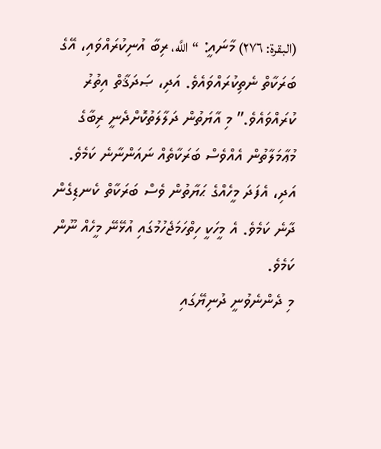(البقرة: ٢٧٦) މާނައީ: “اللَّه، ރިބާ އުނިކުރައްވައި، އޭގެ ބަރަކާތް ނެތިކުރައްވައެވެ. އަދި، ޞަދަޤާތް އިތުރު ކުރައްވައެވެ.” މި އާޔަތުން ދަލާލަތުކޮށްދެނީ ރިބާގެ މުޢާމަލާތުން އެއްވެސް ބަރަކާތެއް ނައަންނާނެ ކަމެވެ. އަދި، އެފަދަ މީހެއްގެ ޙަޔާތުން ވެސް ބަރަކާތް ކެނޑިގެން ދާނެ ކަމެވެ. އެ މީހަކީ ހިތްހަމަޖެހުމުގައި އުޅޭނޭ މީހެއް ނޫން ކަމެވެ.
މި ދެންނެވުނީ ދުނިޔޭގައި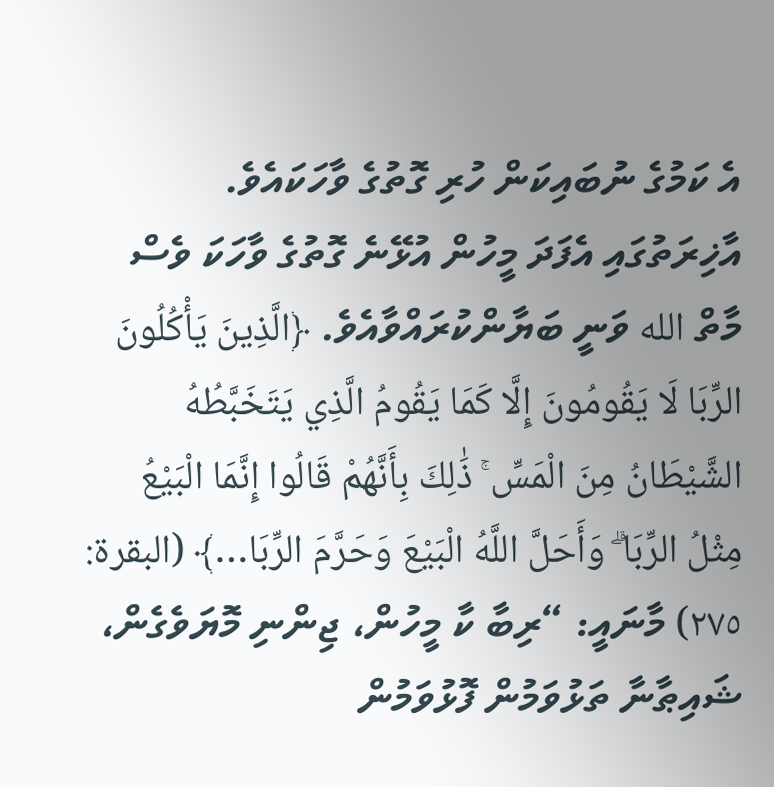އެ ކަމުގެ ނުބައިކަން ހުރި ގޮތުގެ ވާހަކައެވެ. އާޚިރަތުގައި އެފަދަ މީހުން އުޅޭނެ ގޮތުގެ ވާހަކަ ވެސް މާތް الله ވަނީ ބަޔާންކުރައްވާއެވެ. ﴿الَّذِينَ يَأْكُلُونَ الرِّبَا لَا يَقُومُونَ إِلَّا كَمَا يَقُومُ الَّذِي يَتَخَبَّطُهُ الشَّيْطَانُ مِنَ الْمَسِّ ۚ ذَٰلِكَ بِأَنَّهُمْ قَالُوا إِنَّمَا الْبَيْعُ مِثْلُ الرِّبَا ۗ وَأَحَلَّ اللَّهُ الْبَيْعَ وَحَرَّمَ الرِّبَا…﴾ (البقرة: ٢٧٥) މާނައީ: “ރިބާ ކާ މީހުން، ޖިންނި މޮޔަވެގެން، ޝައިޠާނާ ތަޅުވަމުން ފޮޅުވަމުން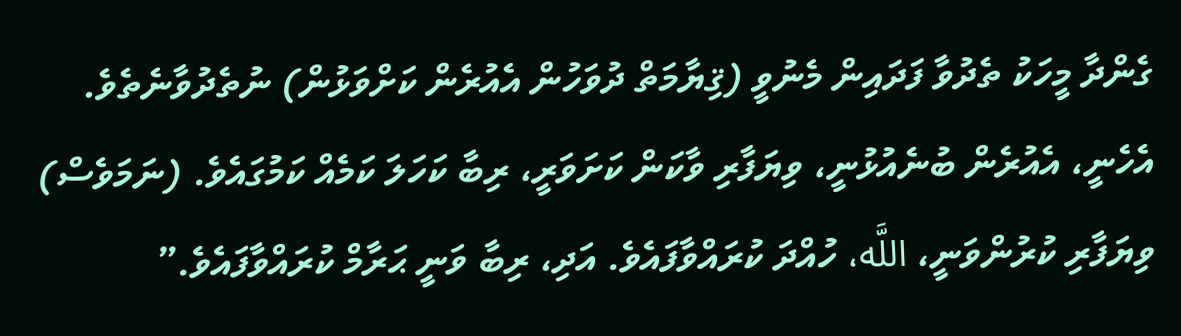ގެންދާ މީހަކު ތެދުވާ ފަދައިން މެނުވީ (ޤިޔާމަތް ދުވަހުން އެއުރެން ކަށްވަޅުން) ނުތެދުވާނެތެވެ. އެހެނީ، އެއުރެން ބުނެއުޅުނީ، ވިޔަފާރި ވާކަން ކަށަވަރީ، ރިބާ ކަހަލަ ކަމެއް ކަމުގައެވެ. (ނަމަވެސް) ވިޔަފާރި ކުރުންވަނީ، اللَّه، ހުއްދަ ކުރައްވާފައެވެ. އަދި، ރިބާ ވަނީ ޙަރާމް ކުރައްވާފައެވެ.”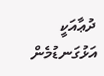ދުޢާއަކީ އަޅުގަނޑުމެން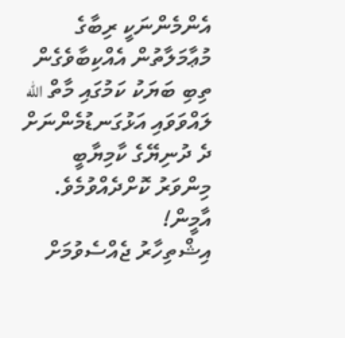އެންމެންނަކީ ރިބާގެ މުޢާމަލާތުން އެއްކިބާވެގެން ތިބި ބަޔަކު ކަމުގައި މާތް الله ލައްވަވައި އަޅުގަނޑުމެންނަށް ދެ ދުނިޔޭގެ ކާމިޔާބީ މިންވަރު ކޮށްދެއްވުމެވެ. އާމީން!
އިޝްތިހާރު ޖެއްސެވުމަށް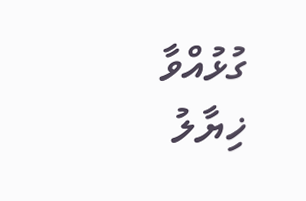ގުޅުއްވާ
ޚިޔާލު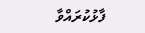ފާޅުކުރައްވާ